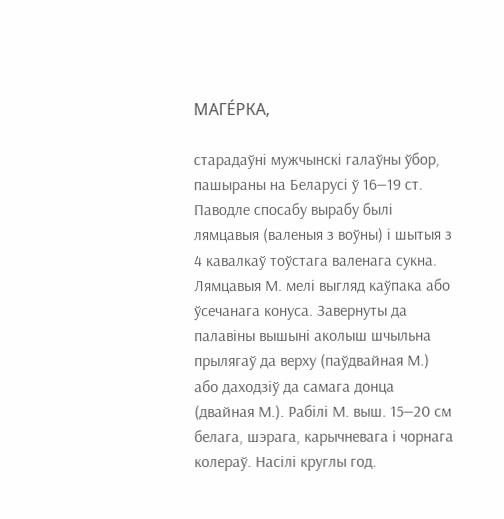МАГЕ́РКА,

старадаўні мужчынскі галаўны ўбор, пашыраны на Беларусі ў 16—19 ст. Паводле спосабу вырабу былі лямцавыя (валеныя з воўны) і шытыя з 4 кавалкаў тоўстага валенага сукна. Лямцавыя М. мелі выгляд каўпака або ўсечанага конуса. Завернуты да палавіны вышыні аколыш шчыльна прылягаў да верху (паўдвайная М.) або даходзіў да самага донца (двайная М.). Рабілі М. выш. 15—20 см белага, шэрага, карычневага і чорнага колераў. Насілі круглы год.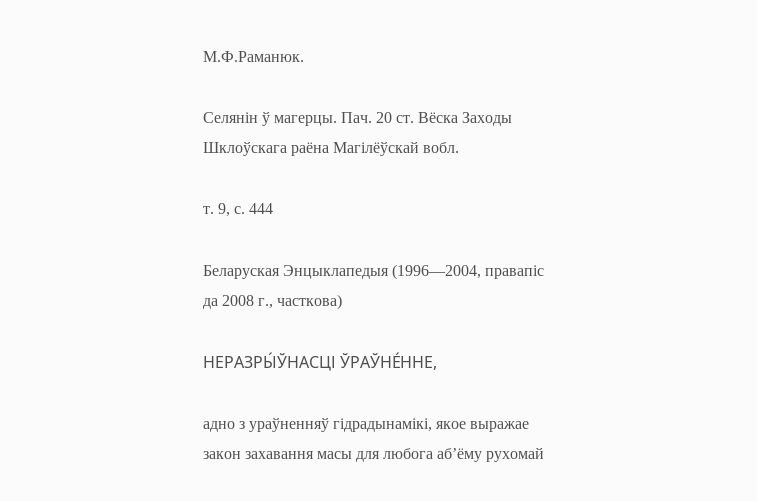М.Ф.Раманюк.

Селянін ў магерцы. Пач. 20 ст. Вёска Заходы Шклоўскага раёна Магілёўскай вобл.

т. 9, с. 444

Беларуская Энцыклапедыя (1996—2004, правапіс да 2008 г., часткова)

НЕРАЗРЫ́ЎНАСЦІ ЎРАЎНЕ́ННЕ,

адно з ураўненняў гідрадынамікі, якое выражае закон захавання масы для любога аб’ёму рухомай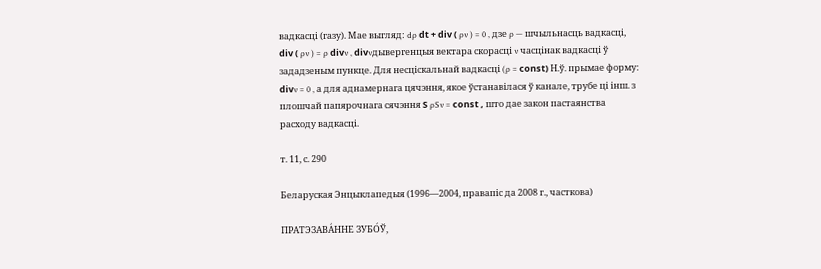вадкасці (газу). Мае выгляд: dρ dt + div ( ρν ) = 0 , дзе ρ — шчыльнасць вадкасці, div ( ρν ) = ρ divν , divνдывергенцыя вектара скорасці ν часцінак вадкасці ў зададзеным пункце. Для несціскальнай вадкасці (ρ = const) Н.ў. прымае форму: divν = 0 , а для аднамернага цячэння, якое ўстанавілася ў канале, трубе ці інш. з плошчай папярочнага сячэння S ρSν = const , што дае закон пастаянства расходу вадкасці.

т. 11, с. 290

Беларуская Энцыклапедыя (1996—2004, правапіс да 2008 г., часткова)

ПРАТЭЗАВА́ННЕ ЗУБО́Ў,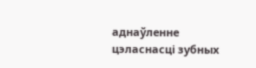аднаўленне цэласнасці зубных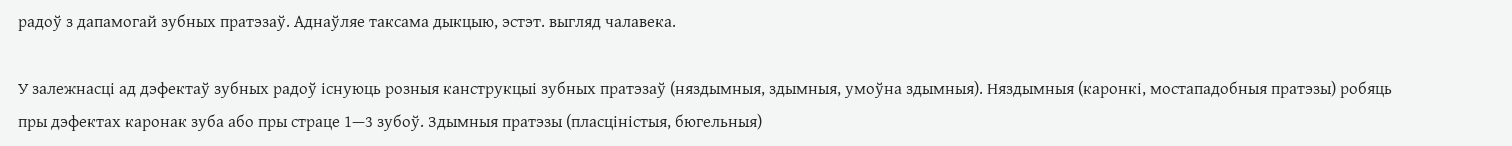радоў з дапамогай зубных пратэзаў. Аднаўляе таксама дыкцыю, эстэт. выгляд чалавека.

У залежнасці ад дэфектаў зубных радоў існуюць розныя канструкцыі зубных пратэзаў (няздымныя, здымныя, умоўна здымныя). Няздымныя (каронкі, мостападобныя пратэзы) робяць пры дэфектах каронак зуба або пры страце 1—3 зубоў. Здымныя пратэзы (пласціністыя, бюгельныя)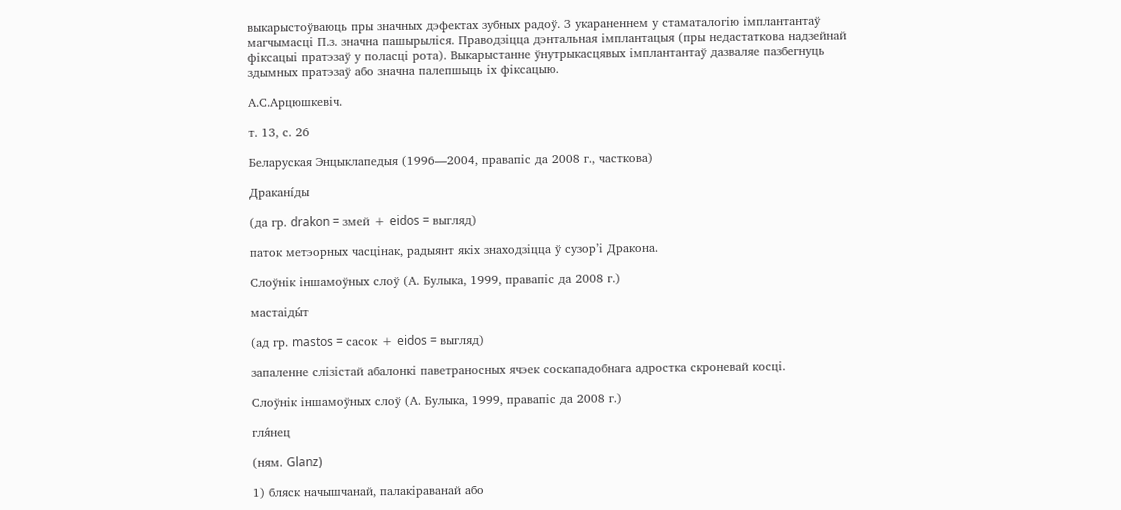выкарыстоўваюць пры значных дэфектах зубных радоў. З укараненнем у стаматалогію імплантантаў магчымасці П.з. значна пашырыліся. Праводзіцца дэнтальная імплантацыя (пры недастаткова надзейнай фіксацыі пратэзаў у поласці рота). Выкарыстанне ўнутрыкасцявых імплантантаў дазваляе пазбегнуць здымных пратэзаў або значна палепшыць іх фіксацыю.

А.С.Арцюшкевіч.

т. 13, с. 26

Беларуская Энцыклапедыя (1996—2004, правапіс да 2008 г., часткова)

Дракані́ды

(да гр. drakon = змей + eidos = выгляд)

паток метэорных часцінак, радыянт якіх знаходзіцца ў сузор’і Дракона.

Слоўнік іншамоўных слоў (А. Булыка, 1999, правапіс да 2008 г.)

мастаіды́т

(ад гр. mastos = сасок + eidos = выгляд)

запаленне слізістай абалонкі паветраносных ячэек соскападобнага адростка скроневай косці.

Слоўнік іншамоўных слоў (А. Булыка, 1999, правапіс да 2008 г.)

гля́нец

(ням. Glanz)

1) бляск начышчанай, палакіраванай або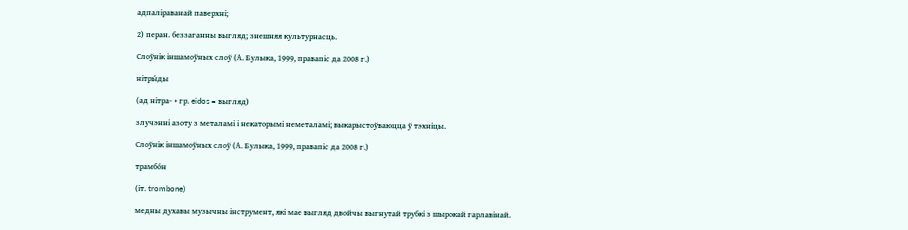адпаліраванай паверхні;

2) перан. беззаганны выгляд; знешняя культурнасць.

Слоўнік іншамоўных слоў (А. Булыка, 1999, правапіс да 2008 г.)

нітры́ды

(ад нітра- + гр. eidos = выгляд)

злучэнні азоту з металамі і некаторымі неметаламі; выкарыстоўваюцца ў тэхніцы.

Слоўнік іншамоўных слоў (А. Булыка, 1999, правапіс да 2008 г.)

трамбо́н

(іт. trombone)

медны духавы музычны інструмент, які мае выгляд двойчы выгнутай трубкі з шырокай гарлавінай.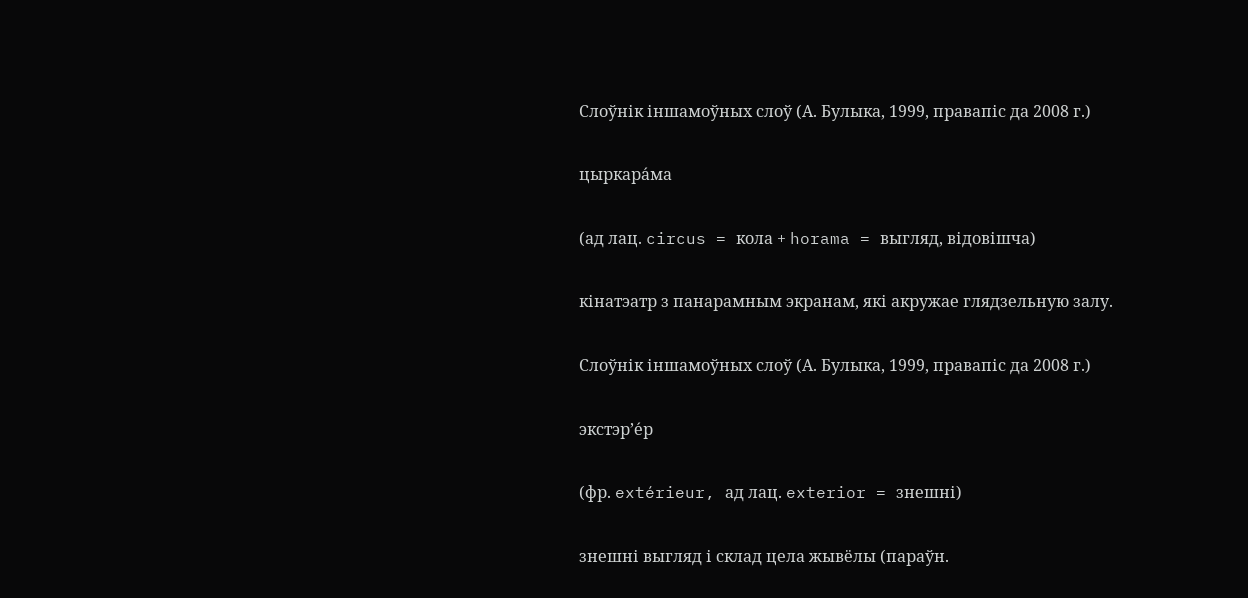Слоўнік іншамоўных слоў (А. Булыка, 1999, правапіс да 2008 г.)

цыркара́ма

(ад лац. circus = кола + horama = выгляд, відовішча)

кінатэатр з панарамным экранам, які акружае глядзельную залу.

Слоўнік іншамоўных слоў (А. Булыка, 1999, правапіс да 2008 г.)

экстэр’е́р

(фр. extérieur, ад лац. exterior = знешні)

знешні выгляд і склад цела жывёлы (параўн.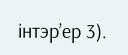інтэр’ер 3).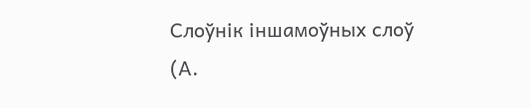Слоўнік іншамоўных слоў (А.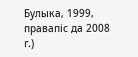Булыка, 1999, правапіс да 2008 г.)